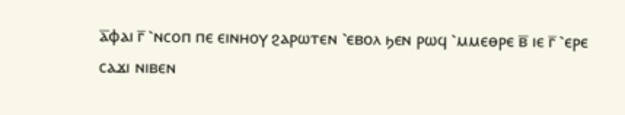ⲁ̅ⲫⲁⲓ ⲅ̅ ⳿ⲛⲥⲟⲡ ⲡⲉ ⲉⲓⲛⲏⲟⲩ ϩⲁⲣⲱⲧⲉⲛ ⳿ⲉⲃⲟⲗ ϧⲉⲛ ⲣⲱϥ ⳿ⲙⲙⲉⲑⲣⲉ ⲃ̅ ⲓⲉ ⲅ̅ ⳿ⲉⲣⲉ ⲥⲁϫⲓ ⲛⲓⲃⲉⲛ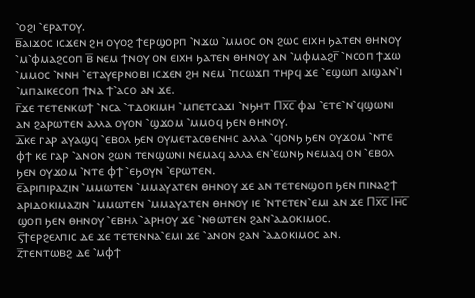⳿ⲟϩⲓ ⳿ⲉⲣⲁⲧⲟⲩ.
ⲃ̅ⲁⲓϫⲟⲥ ⲓⲥϫⲉⲛ ϩⲏ ⲟⲩⲟϩ ϯⲉⲣϣⲟⲣⲡ ⳿ⲛϫⲱ ⳿ⲙⲙⲟⲥ ⲟⲛ ϩⲱⲥ ⲉⲓⲭⲏ ϧⲁⲧⲉⲛ ⲑⲏⲛⲟⲩ ⳿ⲙ⳿ⲫⲙⲁϩⲥⲟⲡ ⲃ̅ ⲛⲉⲙ ϯⲛⲟⲩ ⲟⲛ ⲉⲓⲭⲏ ϧⲁⲧⲉⲛ ⲑⲏⲛⲟⲩ ⲁⲛ ⳿ⲙⲫⲙⲁϩⲅ̅ ⳿ⲛⲥⲟⲡ ϯϫⲱ ⳿ⲙⲙⲟⲥ ⳿ⲛⲛⲏ ⳿ⲉⲧⲁⲩⲉⲣⲛⲟⲃⲓ ⲓⲥϫⲉⲛ ϩⲏ ⲛⲉⲙ ⳿ⲡⲥⲱϫⲡ ⲧⲏⲣϥ ϫⲉ ⳿ⲉϣⲱⲡ ⲁⲓϣⲁⲛ⳿ⲓ ⳿ⲙⲡⲁⲓⲕⲉⲥⲟⲡ ϯⲛⲁ ϯ⳿ⲁⲥⲟ ⲁⲛ ϫⲉ.
ⲅ̅ϫⲉ ⲧⲉⲧⲉⲛⲕⲱϯ ⳿ⲛⲥⲁ ⳿ⲧⲇⲟⲕⲓⲙⲏ ⳿ⲙⲡⲉⲧⲥⲁϫⲓ ⳿ⲛϧⲏⲧ Ⲡⲭ̅ⲥ̅ ⲫⲁⲓ ⳿ⲉⲧⲉ⳿ⲛ⳿ϥϣⲱⲛⲓ ⲁⲛ ϩⲁⲣⲱⲧⲉⲛ ⲁⲗⲗⲁ ⲟⲩⲟⲛ ⳿ϣϫⲟⲙ ⳿ⲙⲙⲟϥ ϧⲉⲛ ⲑⲏⲛⲟⲩ.
ⲇ̅ⲕⲉ ⲅⲁⲣ ⲁⲩⲁϣϥ ⳿ⲉⲃⲟⲗ ϧⲉⲛ ⲟⲩⲙⲉⲧⲁⲥⲑⲉⲛⲏⲥ ⲁⲗⲗⲁ ⳿ϥⲟⲛϧ ϧⲉⲛ ⲟⲩϫⲟⲙ ⳿ⲛⲧⲉ ⲫϯ ⲕⲉ ⲅⲁⲣ ⳿ⲁⲛⲟⲛ ϩⲱⲛ ⲧⲉⲛϣⲱⲛⲓ ⲛⲉⲙⲁϥ ⲁⲗⲗⲁ ⲉⲛ⳿ⲉⲱⲛϧ ⲛⲉⲙⲁϥ ⲟⲛ ⳿ⲉⲃⲟⲗ ϧⲉⲛ ⲟⲩϫⲟⲙ ⳿ⲛⲧⲉ ⲫϯ ⳿ⲉϧⲟⲩⲛ ⳿ⲉⲣⲱⲧⲉⲛ.
ⲉ̅ⲁⲣⲓⲡⲓⲣⲁⲍⲓⲛ ⳿ⲙⲙⲱⲧⲉⲛ ⳿ⲙⲙⲁⲩⲁⲧⲉⲛ ⲑⲏⲛⲟⲩ ϫⲉ ⲁⲛ ⲧⲉⲧⲉⲛϣⲟⲡ ϧⲉⲛ ⲡⲓⲛⲁϩϯ ⲁⲣⲓⲇⲟⲕⲓⲙⲁⲍⲓⲛ ⳿ⲙⲙⲱⲧⲉⲛ ⳿ⲙⲙⲁⲩⲁⲧⲉⲛ ⲑⲏⲛⲟⲩ ⲓⲉ ⳿ⲛⲧⲉⲧⲉⲛ⳿ⲉⲙⲓ ⲁⲛ ϫⲉ Ⲡⲭ̅ⲥ̅ Ⲓⲏ̅ⲥ̅ ϣⲟⲡ ϧⲉⲛ ⲑⲏⲛⲟⲩ ⳿ⲉⲃⲏⲗ ⳿ⲁⲣⲏⲟⲩ ϫⲉ ⳿ⲛⲑⲱⲧⲉⲛ ϩⲁⲛ⳿ⲁⲇⲟⲕⲓⲙⲟⲥ.
ⲋ̅ϯⲉⲣϩⲉⲗⲡⲓⲥ ⲇⲉ ϫⲉ ⲧⲉⲧⲉⲛⲛⲁ⳿ⲉⲙⲓ ϫⲉ ⳿ⲁⲛⲟⲛ ϩⲁⲛ ⳿ⲁⲇⲟⲕⲓⲙⲟⲥ ⲁⲛ.
ⲍ̅ⲧⲉⲛⲧⲱⲃϩ ⲇⲉ ⳿ⲙⲫϯ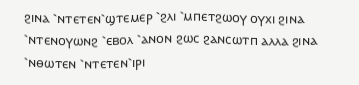ϩⲓⲛⲁ ⳿ⲛⲧⲉⲧⲉⲛ⳿ϣⲧⲉⲙⲉⲣ ⳿ϩⲗⲓ ⳿ⲙⲡⲉⲧϩⲱⲟⲩ ⲟⲩⲭⲓ ϩⲓⲛⲁ ⳿ⲛⲧⲉⲛⲟⲩⲱⲛϩ ⳿ⲉⲃⲟⲗ ⳿ⲁⲛⲟⲛ ϩⲱⲥ ϩⲁⲛⲥⲱⲧⲡ ⲁⲗⲗⲁ ϩⲓⲛⲁ ⳿ⲛⲑⲱⲧⲉⲛ ⳿ⲛⲧⲉⲧⲉⲛ⳿ⲓⲣⲓ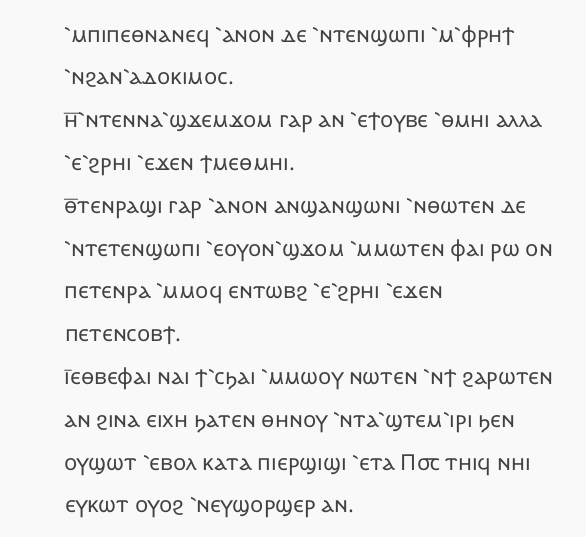⳿ⲙⲡⲓⲡⲉⲑⲛⲁⲛⲉϥ ⳿ⲁⲛⲟⲛ ⲇⲉ ⳿ⲛⲧⲉⲛϣⲱⲡⲓ ⳿ⲙ⳿ⲫⲣⲏϯ ⳿ⲛϩⲁⲛ⳿ⲁⲇⲟⲕⲓⲙⲟⲥ.
ⲏ̅⳿ⲛⲧⲉⲛⲛⲁ⳿ϣϫⲉⲙϫⲟⲙ ⲅⲁⲣ ⲁⲛ ⳿ⲉϯⲟⲩⲃⲉ ⳿ⲑⲙⲏⲓ ⲁⲗⲗⲁ ⳿ⲉ⳿ϩⲣⲏⲓ ⳿ⲉϫⲉⲛ ϯⲙⲉⲑⲙⲏⲓ.
ⲑ̅ⲧⲉⲛⲣⲁϣⲓ ⲅⲁⲣ ⳿ⲁⲛⲟⲛ ⲁⲛϣⲁⲛϣⲱⲛⲓ ⳿ⲛⲑⲱⲧⲉⲛ ⲇⲉ ⳿ⲛⲧⲉⲧⲉⲛϣⲱⲡⲓ ⳿ⲉⲟⲩⲟⲛ⳿ϣϫⲟⲙ ⳿ⲙⲙⲱⲧⲉⲛ ⲫⲁⲓ ⲣⲱ ⲟⲛ ⲡⲉⲧⲉⲛⲣⲁ ⳿ⲙⲙⲟϥ ⲉⲛⲧⲱⲃϩ ⳿ⲉ⳿ϩⲣⲏⲓ ⳿ⲉϫⲉⲛ ⲡⲉⲧⲉⲛⲥⲟⲃϯ.
ⲓ̅ⲉⲑⲃⲉⲫⲁⲓ ⲛⲁⲓ ϯ⳿ⲥϧⲁⲓ ⳿ⲙⲙⲱⲟⲩ ⲛⲱⲧⲉⲛ ⳿ⲛϯ ϩⲁⲣⲱⲧⲉⲛ ⲁⲛ ϩⲓⲛⲁ ⲉⲓⲭⲏ ϧⲁⲧⲉⲛ ⲑⲏⲛⲟⲩ ⳿ⲛⲧⲁ⳿ϣⲧⲉⲙ⳿ⲓⲣⲓ ϧⲉⲛ ⲟⲩϣⲱⲧ ⳿ⲉⲃⲟⲗ ⲕⲁⲧⲁ ⲡⲓⲉⲣϣⲓϣⲓ ⳿ⲉⲧⲁ Ⲡ⳪ ⲧⲏⲓϥ ⲛⲏⲓ ⲉⲩⲕⲱⲧ ⲟⲩⲟϩ ⳿ⲛⲉⲩϣⲟⲣϣⲉⲣ ⲁⲛ.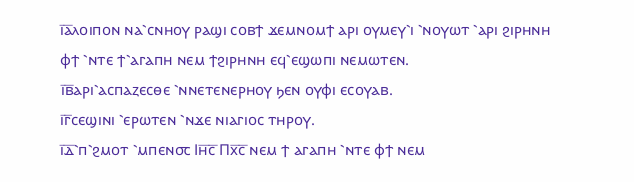ⲓ̅ⲁ̅ⲗⲟⲓⲡⲟⲛ ⲛⲁ⳿ⲥⲛⲏⲟⲩ ⲣⲁϣⲓ ⲥⲟⲃϯ ϫⲉⲙⲛⲟⲙϯ ⲁⲣⲓ ⲟⲩⲙⲉⲩ⳿ⲓ ⳿ⲛⲟⲩⲱⲧ ⳿ⲁⲣⲓ ϩⲓⲣⲏⲛⲏ ⲫϯ ⳿ⲛⲧⲉ ϯ⳿ⲁⲅⲁⲡⲏ ⲛⲉⲙ ϯϩⲓⲣⲏⲛⲏ ⲉϥ⳿ⲉϣⲱⲡⲓ ⲛⲉⲙⲱⲧⲉⲛ.
ⲓ̅ⲃ̅ⲁⲣⲓ⳿ⲁⲥⲡⲁⲍⲉⲥⲑⲉ ⳿ⲛⲛⲉⲧⲉⲛⲉⲣⲏⲟⲩ ϧⲉⲛ ⲟⲩⲫⲓ ⲉⲥⲟⲩⲁⲃ.
ⲓ̅ⲅ̅ⲥⲉϣⲓⲛⲓ ⳿ⲉⲣⲱⲧⲉⲛ ⳿ⲛϫⲉ ⲛⲓⲁⲅⲓⲟⲥ ⲧⲏⲣⲟⲩ.
ⲓ̅ⲇ̅⳿ⲡ⳿ϩⲙⲟⲧ ⳿ⲙⲡⲉⲛ⳪ Ⲓⲏ̅ⲥ̅ Ⲡⲭ̅ⲥ̅ ⲛⲉⲙ ϯ ⲁⲅⲁⲡⲏ ⳿ⲛⲧⲉ ⲫϯ ⲛⲉⲙ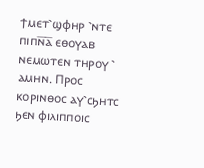ϯⲙⲉⲧ⳿ϣⲫⲏⲣ ⳿ⲛⲧⲉ ⲡⲓⲡⲛ̅ⲁ̅ ⲉⲑⲟⲩⲁⲃ ⲛⲉⲙⲱⲧⲉⲛ ⲧⲏⲣⲟⲩ ⳿ ⲁⲙⲏⲛ. Ⲡⲣⲟⲥ ⲕⲟⲣⲓⲛⲑⲟⲥ ⲁⲩ⳿ⲥϧⲏⲧⲥ ϧⲉⲛ ⲫⲓⲗⲓⲡⲡⲟⲓⲥ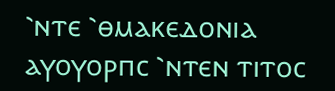⳿ⲛⲧⲉ ⳿ⲑⲙⲁⲕⲉⲇⲟⲛⲓⲁ ⲁⲩⲟⲩⲟⲣⲡⲥ ⳿ⲛⲧⲉⲛ ⲧⲓⲧⲟⲥ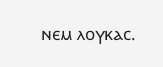ⲛⲉⲙ ⲗⲟⲩⲕⲁⲥ.